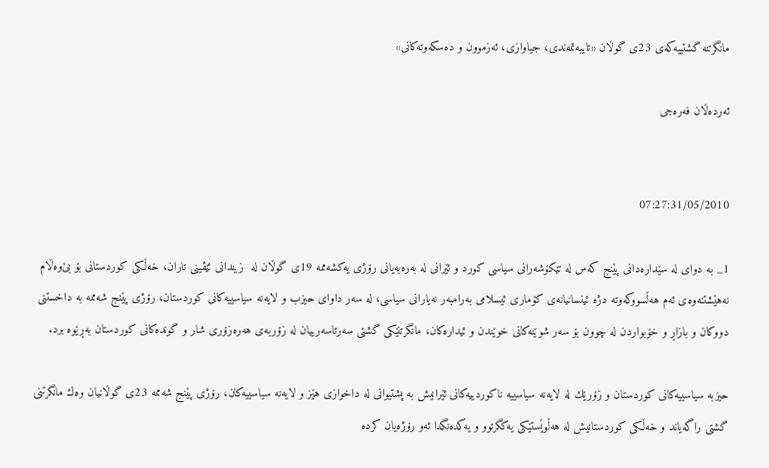مانگرتنه‌ گشتییه‌كه‌ی 23ی گوڵان «تایبه‌تمه‌ندی، جیاوازی، ئه‌زموون و ده‌سكه‌وته‌كانی»

ئه‌رده‌ڵان فه‌ره‌جی


07:27:31/05/2010

1_ به‌ دوای له‌ سێداره‌دانی پێنج كه‌س له‌ تێكۆشه‌رانی سیاسی كورد و ئێرانی له‌ به‌ره‌به‌یانی رۆژی یه‌كشه‌ممه‌ 19ی گوڵان له‌  زیندانی ئێڤینی تاران، خه‌ڵكی كوردستانی بۆ بێ‌وه‌ڵام نه‌هێشتنه‌وه‌ی ئه‌م هه‌ڵسووكه‌وته‌ دژه‌ ئینسانیانه‌ی كۆماری ئیسلامی به‌رامبه‌ر نه‌یارانی سیاسی، له‌ سه‌ر داوای حیزب و لایه‌نه‌ سیاسییه‌كانی كوردستان، رۆژی پێنج شه‌ممه‌ به‌ داخستنی دووكان و بازاڕ و خۆبواردن له‌ چوون بۆ سه‌ر شوێنه‌كانی خوێندن و ئیداره‌كان، مانگرتنێكی گشتی سه‌رتاسه‌رییان له‌ زۆربه‌ی هه‌ره‌زۆری شار و گونده‌كانی كوردستان به‌ڕێوه‌ برد.

حیزبه‌ سیاسییه‌كانی كوردستان و زۆرێك له‌ لایه‌نه‌ سیاسییه‌ ناكوردییه‌كانی ئێرانیش به‌ پشتیوانی له‌ داخوازی هێز و لایه‌نه‌ سیاسییه‌كان، رۆژی پێنج شه‌ممه‌ 23ی گوڵانیان وه‌ك مانگرتنی گشتی راگه‌یاند و خه‌ڵكی كوردستانیش له‌ هه‌ڵوێستێكی یه‌كگرتوو و یه‌كده‌نگدا ئه‌و رۆژه‌یان كرده‌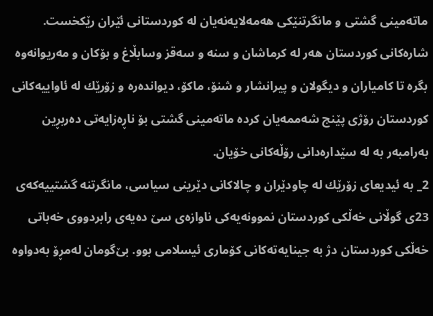ماته‌مینی گشتی و مانگرتنێكی هه‌مه‌لایه‌نه‌یان له‌ كوردستانی ئێران رێكخست. شاره‌كانی كوردستان هه‌ر له‌ كرماشان و سنه‌ و سه‌قز وسابڵاغ و بۆكان و مه‌ریوانه‌وه‌ بگره‌ تا كامیاران و دیگولان و پیرانشار و شنۆ، ماكۆ، دیوانده‌ره‌ و زۆرێك له‌ ئاواییه‌كانی كوردستان رۆژی پێنج شه‌ممه‌یان كرده‌ ماته‌مینی گشتی بۆ ناڕه‌زایه‌تی ده‌ربڕین به‌رامبه‌ر به‌ له‌ سێداره‌دانی رۆڵه‌كانی خۆیان.
2_ به‌ ئیدیعای زۆرێك له‌ چاودێران و چالاكانی دێرینی سیاسی، مانگرتنه‌ گشتییه‌كه‌ی 23ی گوڵانی خه‌ڵكی كوردستان نموونه‌یه‌كی ناوازه‌ی سێ‌ ده‌یه‌ی رابردووی خه‌باتی خه‌ڵكی كوردستان دژ به‌ جینایه‌ته‌كانی كۆماری ئیسلامی بوو. بێ‌گومان له‌مڕۆ به‌دواوه‌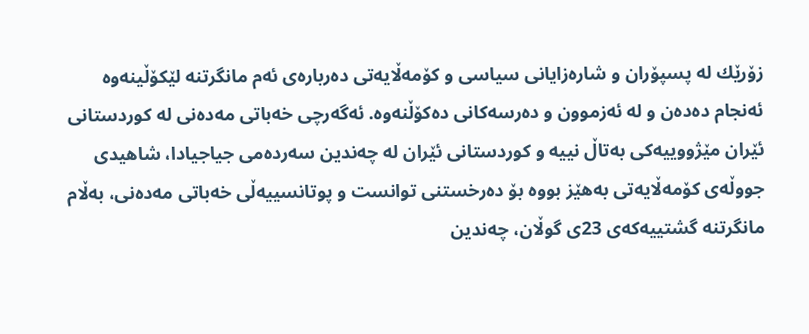زۆرێك له‌ پسپۆران و شاره‌زایانی سیاسی و كۆمه‌ڵایه‌تی ده‌رباره‌ی ئه‌م مانگرتنه‌ لێكۆڵینه‌وه‌ ئه‌نجام ده‌ده‌ن و له‌ ئه‌زموون و ده‌رسه‌كانی ده‌كۆڵنه‌وه‌. ئه‌گه‌رچی خه‌باتی مه‌ده‌نی له‌ كوردستانی ئێران مێژووییه‌كی به‌تاڵ‌ نییه‌ و كوردستانی ئێران له‌ چه‌ندین سه‌رده‌می جیاجیادا، شاهیدی جووڵه‌ی كۆمه‌ڵایه‌تی به‌هێز بووه‌ بۆ ده‌رخستنی توانست و پوتانسییه‌ڵی خه‌باتی مه‌ده‌نی، به‌ڵام مانگرتنه‌ گشتییه‌كه‌ی 23ی گوڵان، چه‌ندین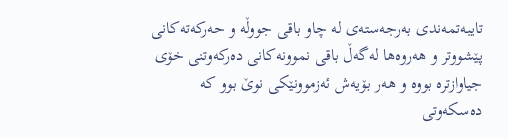تایبه‌تمه‌ندی به‌رجه‌سته‌ی له‌ چاو باقی جووڵه‌ و حه‌ركه‌ته‌كانی پێشووتر و هه‌روه‌ها له‌گه‌ڵ‌ باقی نموونه‌كانی ده‌ركه‌وتنی خۆی جیاوازتره‌ بووه‌ و هه‌ر بۆیه‌ش ئه‌زموونێكی نوێ‌ بوو كه‌ ده‌سكه‌وتی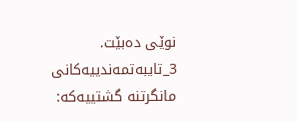نوێی ده‌بێت.
3_تایبه‌تمه‌ندییه‌كانی مانگرتنه‌ گشتییه‌كه‌: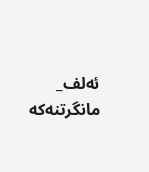ئه‌لف_ مانگرتنه‌كه‌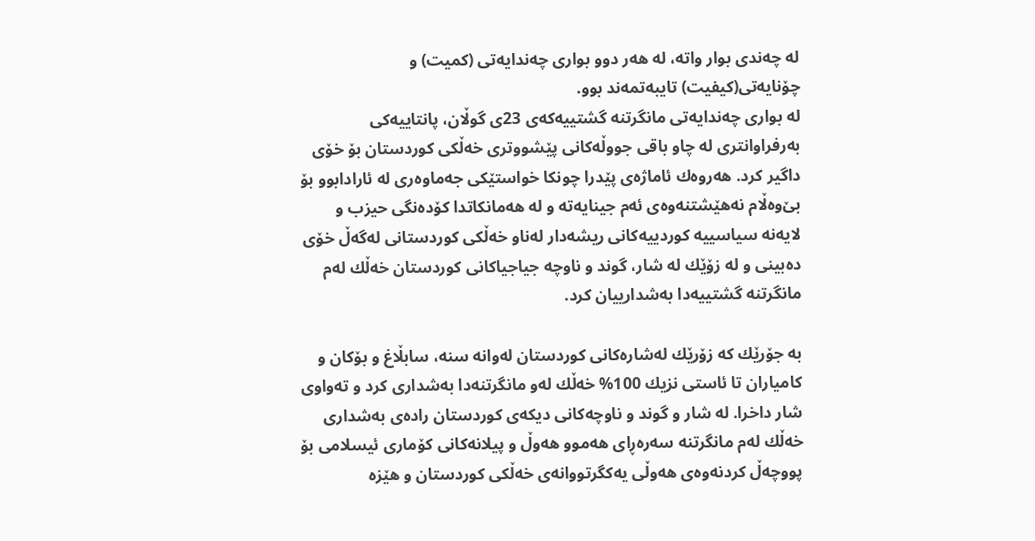له‌ چه‌ندی بوار واته‌، له‌ هه‌ر دوو بواری چه‌ندایه‌تی (كمیت) و چۆنایه‌تی(كیفیت) تایبه‌تمه‌ند بوو.
له‌ بواری چه‌ندایه‌تی مانگرتنه‌ گشتییه‌كه‌ی 23ی گوڵان، پانتاییه‌كی به‌رفراوانتری له‌ چاو باقی جووڵه‌كانی پێشووتری خه‌ڵكی كوردستان بۆ خۆی داگیر كرد. هه‌روه‌ك ئاماژه‌ی پێدرا چونكا خواستێكی جه‌ماوه‌ری له‌ ئارادابوو بۆ بێ‌وه‌ڵام نه‌هێشتنه‌وه‌ی ئه‌م جینایه‌ته‌ و له‌ هه‌مانكاتدا كۆده‌نگی حیزب و لایه‌نه‌ سیاسییه‌ كوردییه‌كانی ریشه‌دار له‌ناو خه‌ڵكی كوردستانی له‌گه‌ڵ‌ خۆی ده‌بینی و له‌ زۆێك له‌ شار، گوند و ناوچه‌ جیاجیاكانی كوردستان خه‌ڵك له‌م مانگرتنه‌ گشتییه‌دا به‌شدارییان كرد.

به‌ جۆرێك كه‌ زۆرێك له‌شاره‌كانی كوردستان له‌وانه‌ سنه‌، سابڵاغ و بۆكان و كامیاران تا ئاستی نزیك 100% خه‌ڵك له‌و مانگرتنه‌دا به‌شداری كرد و ته‌واوی شار داخرا. له‌ شار و گوند و ناوچه‌كانی دیكه‌ی كوردستان راده‌ی به‌شداری خه‌ڵك له‌م مانگرتنه‌ سه‌ره‌ڕای هه‌موو هه‌وڵ‌ و پیلانه‌كانی كۆماری ئیسلامی بۆ پووچه‌ڵ‌ كردنه‌وه‌ی هه‌وڵی یه‌كگرتووانه‌ی خه‌ڵكی كوردستان و هێزه‌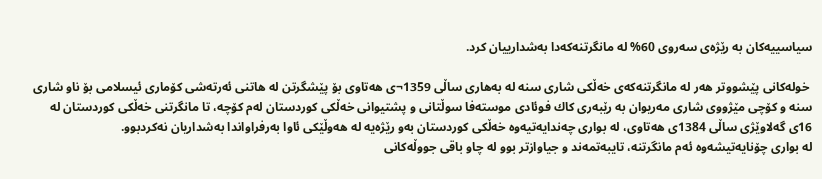سیاسییه‌كان به‌ رێژه‌ی سه‌روی 60% له‌ مانگرتنه‌كه‌دا به‌شدارییان كرد.

 خوله‌كانی پێشووتر هه‌ر له‌ مانگرتنه‌كه‌ی خه‌ڵكی شاری سنه‌ له‌ به‌هاری ساڵی 1359¬ی هه‌تاوی بۆ پێشگرتن له‌ هاتنی ئه‌رته‌شی كۆماری ئیسلامی بۆ ناو شاری سنه‌ و كۆچی مێژووی شاری مه‌ریوان به‌ رێبه‌ری كاك فوئادی موسته‌فا سوڵتانی و پشتیوانی خه‌ڵكی كوردستان له‌م كۆچه‌، تا مانگرتنی خه‌ڵكی كوردستان له‌ 16ی گه‌لاوێژی ساڵی 1384ی هه‌تاوی، له‌ بواری چه‌ندایه‌تیه‌وه‌ خه‌ڵكی كوردستان به‌و رێژه‌یه‌ له‌ هه‌وڵێكی ئاوا به‌رفراواندا به‌شداریان نه‌كردبوو.
له‌ بواری چۆنایه‌تیشه‌وه‌ ئه‌م مانگرتنه‌، تایبه‌تمه‌ند و جیاوازتر بوو له‌ چاو باقی جووڵه‌كانی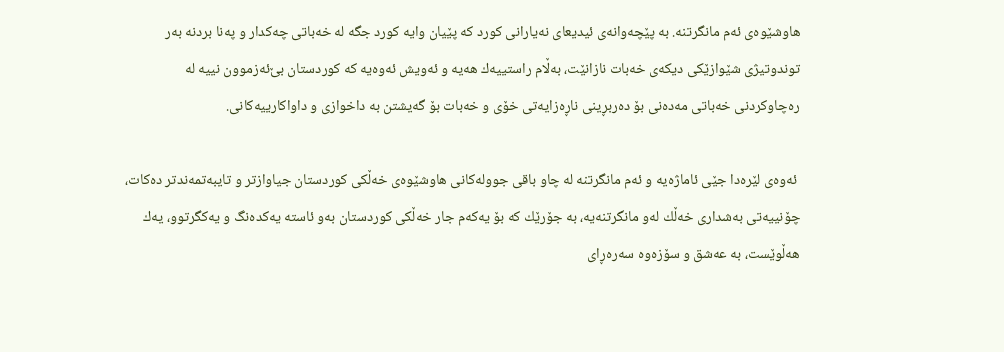هاوشێوه‌ی ئه‌م مانگرتنه‌. به‌ پێچه‌وانه‌ی ئیدیعای نه‌یارانی كورد كه‌ پێیان وایه‌ كورد جگه‌ له‌ خه‌باتی چه‌كدار و په‌نا بردنه‌ به‌ر توندوتیژی شێوازێكی دیكه‌ی خه‌بات نازانێت، به‌ڵام راستییه‌ك هه‌یه‌ و ئه‌ویش ئه‌وه‌یه‌ كه‌ كوردستان بێ‌ئه‌زموون نییه‌ له‌ ره‌چاوكردنی خه‌باتی مه‌ده‌نی بۆ ده‌ربڕینی ناڕه‌زایه‌تی خۆی و خه‌بات بۆ گه‌یشتن به‌ داخوازی و داواكارییه‌كانی.

 ئه‌وه‌ی لێره‌دا جێی ئاماژه‌یه‌ و ئه‌م مانگرتنه‌ له‌ چاو باقی جووله‌كانی هاوشێوه‌ی خه‌ڵكی كوردستان جیاوازتر و تایبه‌تمه‌ندتر ده‌كات، چۆنییه‌تی به‌شداری خه‌ڵك له‌و مانگرتنه‌یه‌، به‌ جۆرێك كه‌ بۆ یه‌كه‌م جار خه‌ڵكی كوردستان به‌و ئاسته‌ یه‌كده‌نگ و یه‌كگرتوو، یه‌ك هه‌ڵوێست، به‌ عه‌شق و سۆزه‌وه‌ سه‌ره‌ڕای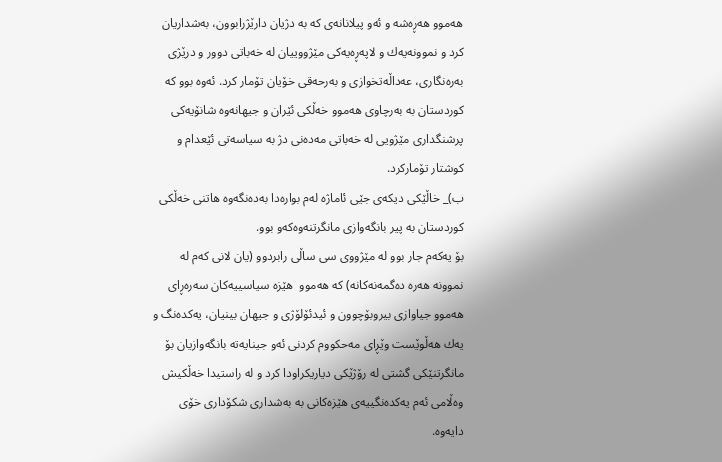هه‌موو هه‌ڕه‌شه‌ و ئه‌و پیلانانه‌ی كه‌ به‌ دژیان دارێژرابوون، به‌شداریان كرد و نموونه‌یه‌ك و لاپه‌ڕه‌یه‌كی مێژووییان له‌ خه‌باتی دوور و درێژی به‌ره‌نگاری، عه‌داڵه‌تخوازی و به‌رحه‌قی خۆیان تۆمار كرد. ئه‌وه‌ بوو كه‌ كوردستان به‌ به‌رچاوی هه‌موو خه‌ڵكی ئێران و جیهانه‌وه‌ شانۆیه‌كی پرشنگداری مێژویی له‌ خه‌باتی مه‌ده‌نی دژ به‌ سیاسه‌تی ئێعدام و كوشتار تۆماركرد.
ب)_ خاڵێكی دیكه‌ی جێی ئاماژه‌ له‌م بواره‌دا به‌ده‌نگه‌وه‌ هاتنی خه‌ڵكی كوردستان به‌ پیر بانگه‌وازی مانگرتنه‌وه‌كه‌و بوو.
بۆ یه‌كه‌م جار بوو له‌ مێژووی سی ساڵی رابردوو (یان لانی كه‌م له‌ نموونه‌ هه‌ره‌ ده‌گمه‌نه‌كانه‌) كه‌ هه‌موو  هێزه‌ سیاسییه‌كان سه‌ره‌ڕای هه‌موو جیاوازی بیروبۆچوون و ئیدئۆلۆژی و جیهان بینیان، یه‌كده‌نگ و یه‌ك هه‌ڵوێست وێڕای مه‌حكووم كردنی ئه‌و جینایه‌ته‌ بانگه‌وازیان بۆ مانگرتنێكی گشتی له‌ رۆژێكی دیاریكراودا كرد و له‌ راستیدا خه‌ڵكیش وه‌ڵامی ئه‌م یه‌كده‌نگییه‌ی هێزه‌كانی به‌ به‌شداری شكۆداری خۆی دایه‌وه‌.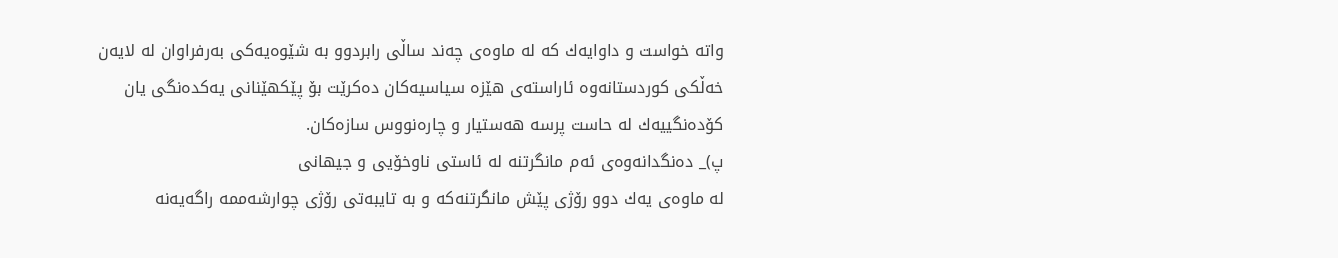واته‌ خواست و داوایه‌ك كه‌ له‌ ماوه‌ی چه‌ند ساڵی رابردوو به‌ شێوه‌یه‌كی به‌رفراوان له‌ لایه‌ن خه‌ڵكی كوردستانه‌وه‌ ئاراسته‌ی هێزه‌ سیاسیه‌كان ده‌كرێت بۆ پێكهێنانی یه‌كده‌نگی یان كۆده‌نگییه‌ك له‌ حاست پرسه‌ هه‌ستیار و چاره‌نووس سازه‌كان.
پ)_ ده‌نگدانه‌وه‌ی ئه‌م مانگرتنه‌ له‌ ئاستی ناوخۆیی و جیهانی
له‌ ماوه‌ی یه‌ك دوو رۆژی پێش مانگرتنه‌كه‌ و به‌ تایبه‌تی رۆژی چوارشه‌ممه‌ راگه‌یه‌نه‌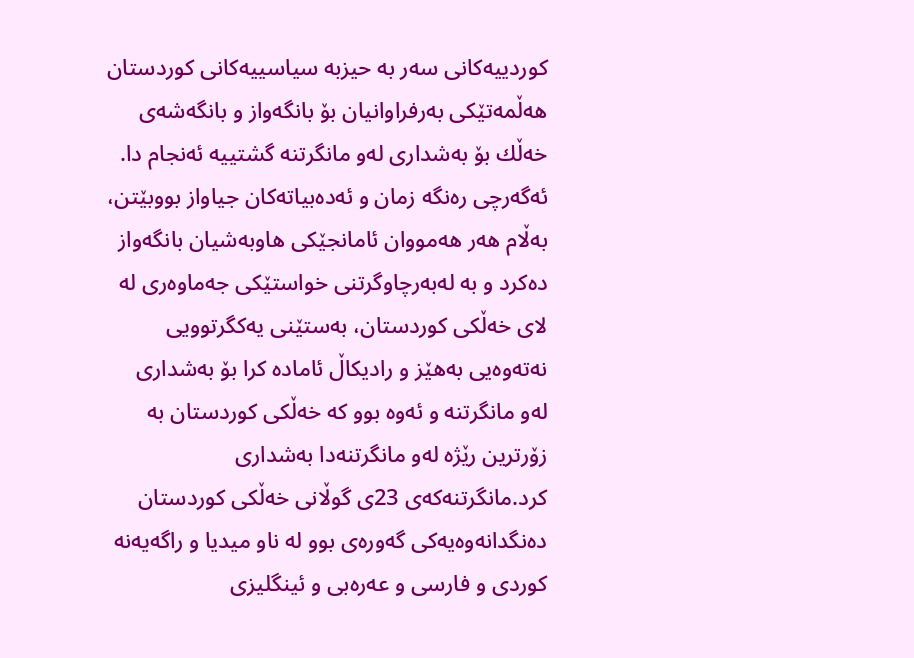كوردییه‌كانی سه‌ر به‌ حیزبه‌ سیاسییه‌كانی كوردستان هه‌ڵمه‌تێكی به‌رفراوانیان بۆ بانگه‌واز و بانگه‌شه‌ی خه‌ڵك بۆ به‌شداری له‌و مانگرتنه‌ گشتییه‌ ئه‌نجام دا. ئه‌گه‌رچی ره‌نگه‌ زمان و ئه‌ده‌بیاته‌كان جیاواز بووبێتن، به‌ڵام هه‌ر هه‌مووان ئامانجێكی هاوبه‌شیان بانگه‌واز ده‌كرد و به‌ له‌به‌رچاوگرتنی خواستێكی جه‌ماوه‌ری له‌ لای خه‌ڵكی كوردستان، به‌ستێنی یه‌كگرتوویی نه‌ته‌وه‌یی به‌هێز و رادیكاڵ ئاماده‌ كرا بۆ به‌شداری له‌و مانگرتنه‌ و ئه‌وه‌ بوو كه‌ خه‌ڵكی كوردستان به‌ زۆرترین رێژه‌ له‌و مانگرتنه‌دا به‌شداری كرد.مانگرتنه‌كه‌ی 23ی گوڵانی خه‌ڵكی كوردستان ده‌نگدانه‌وه‌یه‌كی گه‌وره‌ی بوو له‌ ناو میدیا و راگه‌یه‌نه‌ كوردی و فارسی و عه‌ره‌بی و ئینگلیزی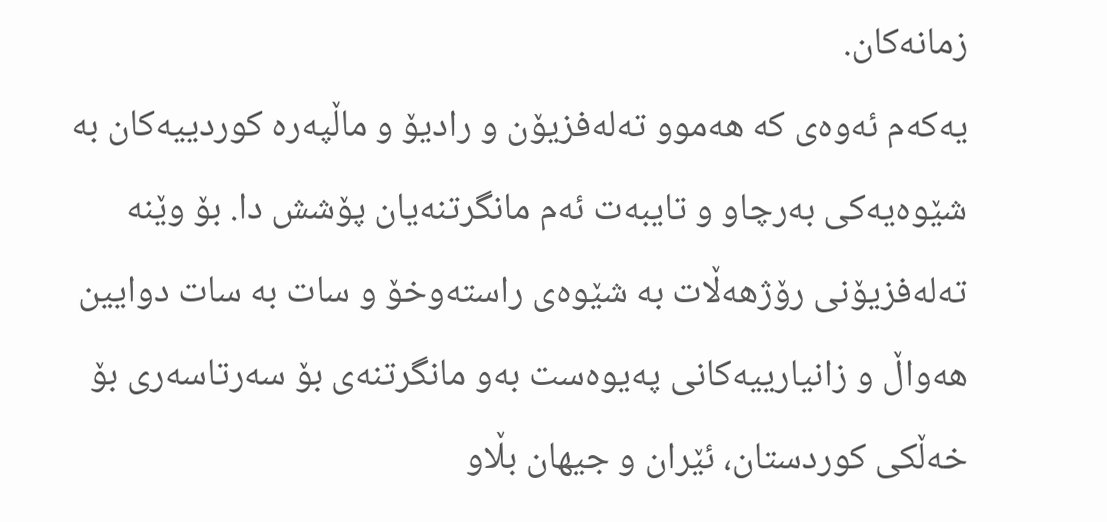زمانه‌كان.
یه‌كه‌م ئه‌وه‌ی كه‌ هه‌موو ته‌له‌فزیۆن و رادیۆ و ماڵپه‌ره‌ كوردییه‌كان به‌ شێوه‌یه‌كی به‌رچاو و تایبه‌ت ئه‌م مانگرتنه‌یان پۆشش دا. بۆ وێنه‌ ته‌له‌فزیۆنی رۆژهه‌ڵات به‌ شێوه‌ی راسته‌وخۆ و سات به‌ سات دوایین هه‌واڵ‌ و زانیارییه‌كانی په‌یوه‌ست به‌و مانگرتنه‌ی بۆ سه‌رتاسه‌ری بۆ خه‌ڵكی كوردستان، ئێران و جیهان بڵاو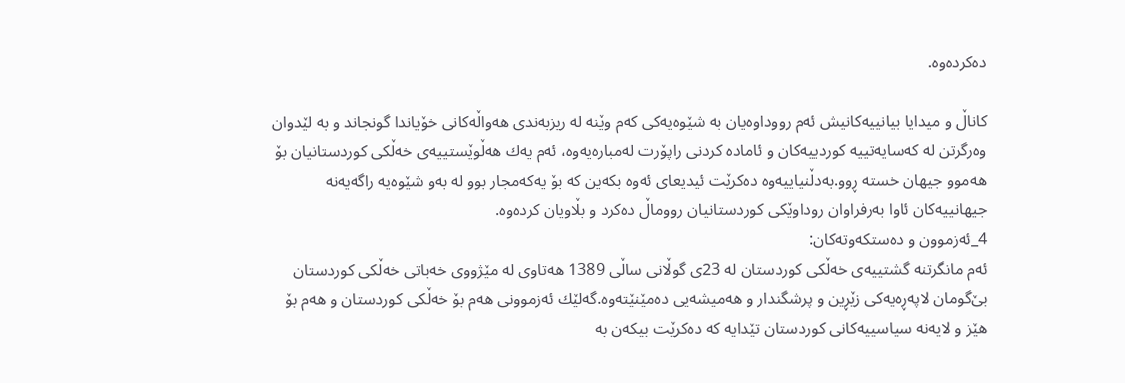ده‌كرده‌وه‌.

كاناڵ‌ و میدایا بیانییه‌كانیش ئه‌م رووداوه‌یان به‌ شێوه‌یه‌كی كه‌م وێنه‌ له‌ ریزبه‌ندی هه‌واڵه‌كانی خۆیاندا گونجاند و به‌ لێدوان وه‌رگرتن له‌ كه‌سایه‌تییه‌ كوردییه‌كان و ئاماده‌ كردنی راپۆرت له‌مباره‌یه‌وه‌، ئه‌م یه‌ك هه‌ڵوێستییه‌ی خه‌ڵكی كوردستانیان بۆ هه‌موو جیهان خسته‌ ڕوو.به‌دڵنیاییه‌وه‌ ده‌كرێت ئیدیعای ئه‌وه‌ بكه‌ین كه‌ بۆ یه‌كه‌مجار بوو له‌ به‌و شێوه‌یه‌ راگه‌یه‌نه‌ جیهانییه‌كان ئاوا به‌رفراوان روداوێكی كوردستانیان رووماڵ ده‌كرد و بڵاویان كرده‌وه‌.
4_ئه‌زموون و ده‌ستكه‌وته‌كان:
ئه‌م مانگرتنه‌ گشتییه‌ی خه‌ڵكی كوردستان له‌ 23ی گوڵانی ساڵی 1389 هه‌تاوی له‌ مێژووی خه‌باتی خه‌ڵكی كوردستان بێ‌گومان لاپه‌ڕه‌یه‌كی زێڕین و پرشگندار و هه‌میشه‌یی ده‌مێنێته‌وه‌.گه‌لێك ئه‌زموونی هه‌م بۆ خه‌ڵكی كوردستان و هه‌م بۆ هێز و لایه‌نه‌ سیاسییه‌كانی كوردستان تێدایه‌ كه‌ ده‌كرێت بیكه‌ن به‌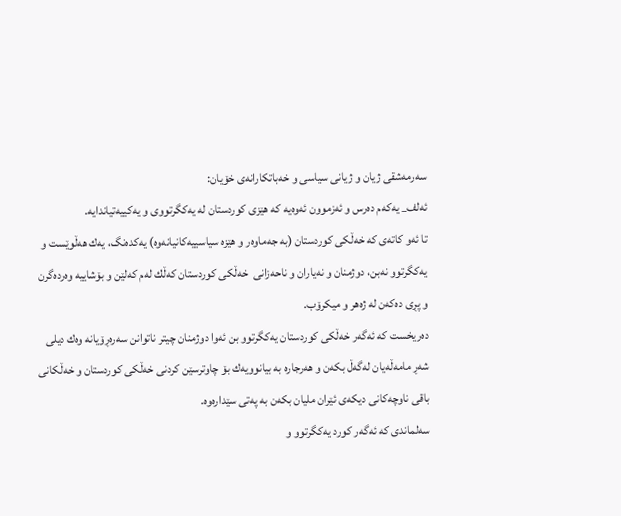سه‌رمه‌شقی ژیان و ژیانی سیاسی و خه‌باتكارانه‌ی خۆیان:
ئه‌لف_ یه‌كه‌م ده‌رس و ئه‌زموون ئه‌وه‌یه‌ كه‌ هێزی كوردستان له‌ یه‌كگرتووی و یه‌كییه‌تیاندایه‌.
تا ئه‌و كاته‌ی كه‌ خه‌ڵكی كوردستان (به‌ جه‌ماوه‌ر و هێزه‌ سیاسییه‌كانیانه‌وه‌) یه‌كده‌نگ، یه‌ك هه‌ڵوێست و یه‌كگرتوو نه‌بن، دوژمنان و نه‌یاران و ناحه‌زانی  خه‌ڵكی كوردستان كه‌ڵك له‌م كه‌لێن و بۆشاییه‌ وه‌رده‌گرن و پڕی ده‌كه‌ن له‌ ژه‌هر و میكرۆب.
ده‌ریخست كه‌ ئه‌گه‌ر خه‌ڵكی كوردستان یه‌كگرتوو بن ئه‌وا دوژمنان چیتر ناتوانن سه‌ره‌ڕۆیانه‌ وه‌ك دیلی شه‌ڕ مامه‌ڵه‌یان له‌گه‌ڵ‌ بكه‌ن و هه‌رجاره‌ به‌ بیانوویه‌ك بۆ چاوترسێن كردنی خه‌ڵكی كوردستان و خه‌ڵكانی باقی ناوچه‌كانی دیكه‌ی ئێران ملیان بكه‌ن به‌ په‌تی سێداره‌وه‌.
سه‌لماندی كه‌ ئه‌گه‌ر كورد یه‌كگرتوو و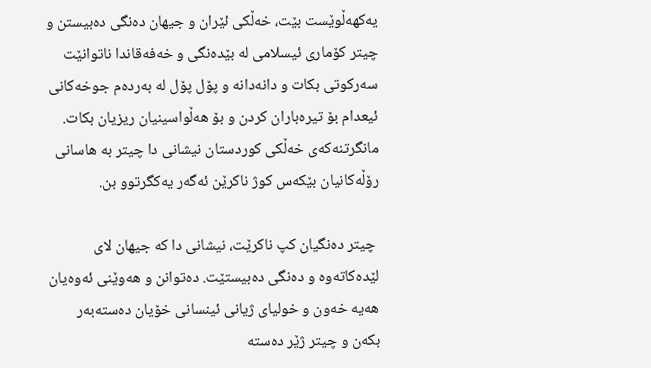یه‌كهه‌ڵوێست بێت، خه‌ڵكی ئێران و جیهان ده‌نگی ده‌بیستن و چیتر كۆماری ئیسلامی له‌ بێده‌نگی و خه‌فه‌قاندا ناتوانێت سه‌ركوتی بكات و دانه‌دانه‌ و پۆل پۆل له‌ به‌رده‌م جوخه‌كانی ئیعدام بۆ تیره‌باران كردن و بۆ هه‌ڵواسینیان ریزیان بكات. مانگرتنه‌كه‌ی خه‌ڵكی كوردستان نیشانی دا چیتر به‌ هاسانی رۆڵه‌كانیان بێكه‌س كوژ ناكرێن ئه‌گه‌ر یه‌كگرتوو بن.

 چیتر ده‌نگیان كپ ناكرێت، نیشانی دا كه‌ جیهان لای لێده‌كاته‌وه‌ و ده‌نگی ده‌بیستێت. ده‌توانن و هه‌وێنی ئه‌وه‌یان هه‌یه‌ خه‌ون و خولیای ژیانی ئینسانی خۆیان ده‌سته‌به‌ر بكه‌ن و چیتر ژێر ده‌سته‌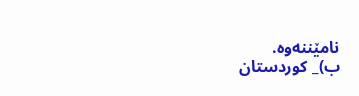نامێننه‌وه‌.
ب)_ كوردستان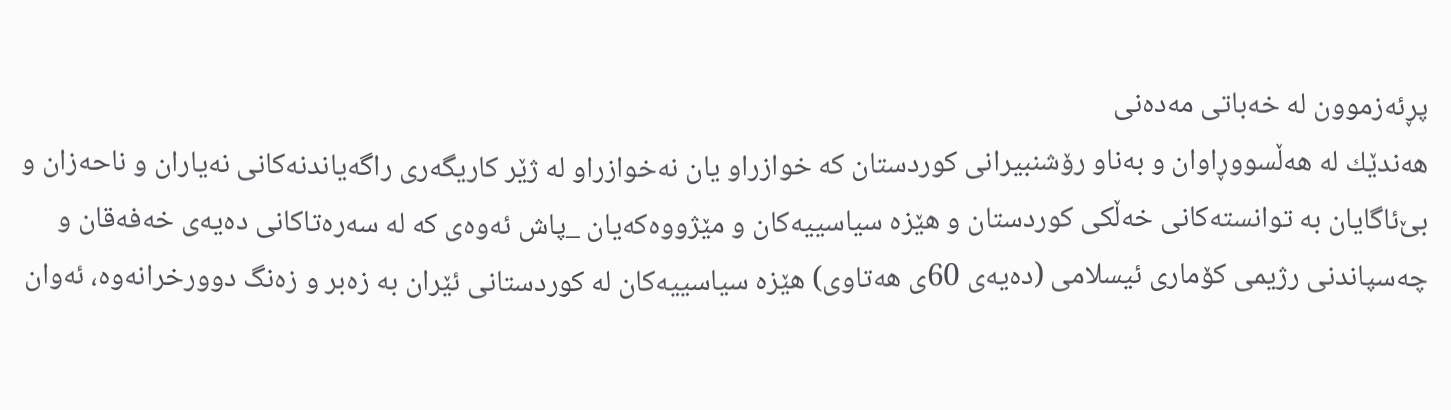پڕئه‌زموون له‌ خه‌باتی مه‌ده‌نی
هه‌ندێك له‌ هه‌ڵسووڕاوان و به‌ناو رۆشنبیرانی كوردستان كه‌ خوازراو یان نه‌خوازراو له‌ ژێر كاریگه‌ری راگه‌یاندنه‌كانی نه‌یاران و ناحه‌زان و بێ‌ئاگایان به‌ توانسته‌كانی خه‌ڵكی كوردستان و هێزه‌ سیاسییه‌كان و مێژووه‌كه‌یان _پاش ئه‌وه‌ی كه‌ له‌ سه‌ره‌تاكانی ده‌یه‌ی خه‌فه‌قان و چه‌سپاندنی رژیمی كۆماری ئیسلامی (ده‌یه‌ی 60ی هه‌تاوی) هێزه‌ سیاسییه‌كان له‌ كوردستانی ئێران به‌ زه‌بر و زه‌نگ دوورخرانه‌وه‌، ئه‌وان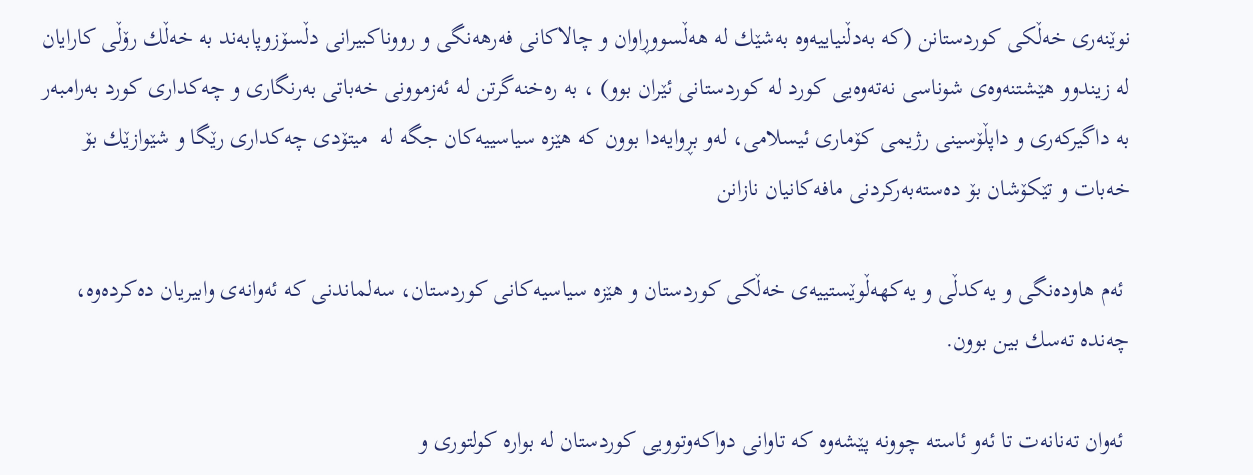نوێنه‌ری خه‌ڵكی كوردستانن (كه‌ به‌دڵنیاییه‌وه‌ به‌شێك له‌ هه‌ڵسووڕاوان و چالاكانی فه‌رهه‌نگی و رووناكبیرانی دڵسۆزوپابه‌ند به‌ خه‌ڵك رۆڵی كارایان له‌ زیندوو هێشتنه‌وه‌ی شوناسی نه‌ته‌وه‌یی كورد له‌ كوردستانی ئێران بوو) ، به‌ ره‌خنه‌گرتن له‌ ئه‌زموونی خه‌باتی به‌رنگاری و چه‌كداری كورد به‌رامبه‌ر به‌ داگیركه‌ری و داپڵۆسینی رژیمی كۆماری ئیسلامی، له‌و بڕوایه‌دا بوون كه‌ هێزه‌ سیاسییه‌كان جگه‌ له‌  میتۆدی چه‌كداری رێگا و شێوازێك بۆ خه‌بات و تێكۆشان بۆ ده‌سته‌به‌ركردنی مافه‌كانیان نازانن

 ئه‌م هاوده‌نگی و یه‌كدڵی و یه‌كهه‌ڵوێستییه‌ی خه‌ڵكی كوردستان و هێزه‌ سیاسیه‌كانی كوردستان، سه‌لماندنی كه‌ ئه‌وانه‌ی وابیریان ده‌كرده‌وه‌، چه‌نده‌ ته‌سك بین بوون.

 ئه‌وان ته‌نانه‌ت تا ئه‌و ئاسته‌ چوونه‌ پێشه‌وه‌ كه‌ تاوانی دواكه‌وتوویی كوردستان له‌ بواره‌ كولتوری و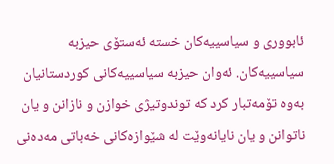ئابووری و سیاسییه‌كان خسته‌ ئه‌ستۆی حیزبه‌ سیاسییه‌كان. ئه‌وان حیزبه‌ سیاسییه‌كانی كوردستانیان به‌وه‌ تۆمه‌تبار كرد كه‌ توندوتیژی خوازن و نازانن و یان ناتوانن و یان نایانه‌وێت له‌ شێوازه‌كانی خه‌باتی مه‌ده‌نی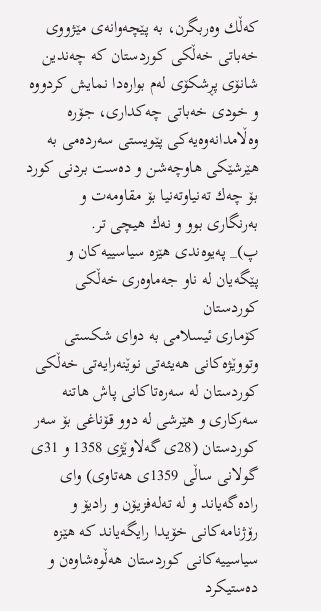كه‌ڵك وه‌ربگرن، به‌ پێچه‌وانه‌ی مێژووی خه‌باتی خه‌ڵكی كوردستان كه‌ چه‌ندین شانۆی پڕشكۆی له‌م بواره‌دا نمایش كردووه‌ و خودی خه‌باتی چه‌كداری، جۆره‌ وه‌ڵامدانه‌وه‌یه‌كی پێویستی سه‌رده‌می به‌ هێرشێكی هاوچه‌شن و ده‌ست بردنی كورد بۆ چه‌ك ته‌نیاوته‌نیا بۆ مقاومه‌ت و به‌رنگاری بوو و نه‌ك هیچی تر.
پ)_ په‌یوه‌ندی هێزه‌ سیاسییه‌كان و پێگه‌یان له‌ ناو جه‌ماوه‌ری خه‌ڵكی كوردستان
كۆماری ئیسلامی به‌ دوای شكستی وتووێژه‌كانی هه‌یئه‌تی نوێنه‌رایه‌تی خه‌ڵكی كوردستان له‌ سه‌ره‌تاكانی پاش هاتنه‌ سه‌ركاری و هێرشی له‌ دوو قۆناغی بۆ سه‌ر كوردستان (28ی گه‌لاوێژی 1358 و 31ی گولانی ساڵی 1359ی هه‌تاوی) وای راده‌گه‌یاند و له‌ ته‌له‌فزیۆن و رادیۆ و رۆژنامه‌كانی خۆیدا رایگه‌یاند كه‌ هێزه‌ سیاسییه‌كانی كوردستان هه‌ڵوه‌شاوه‌ن و ده‌ستیكرد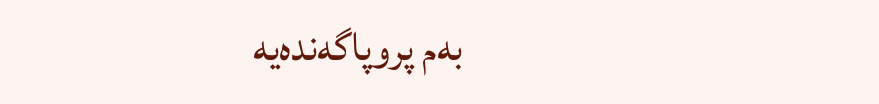به‌م پروپاگه‌نده‌یه‌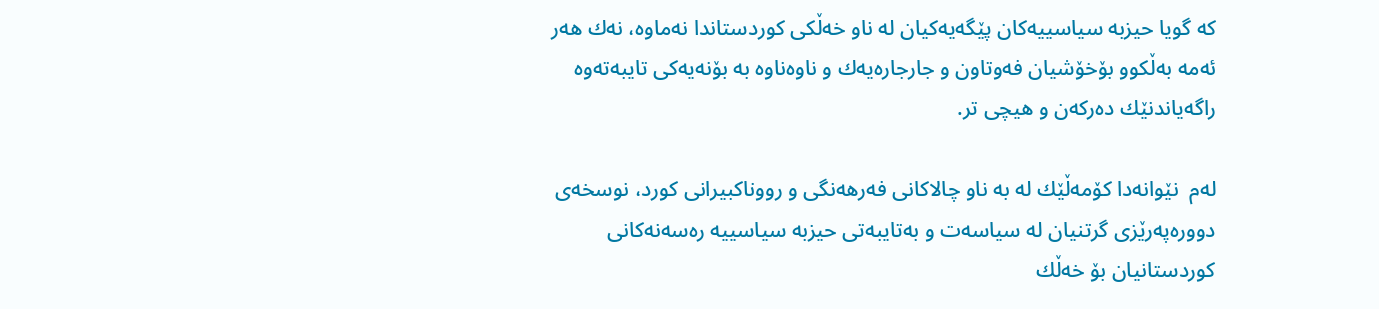كه‌ گویا حیزبه‌ سیاسییه‌كان پێگه‌یه‌كیان له‌ ناو خه‌ڵكی كوردستاندا نه‌ماوه‌، نه‌ك هه‌ر ئه‌مه‌ به‌ڵكوو بۆخۆشیان فه‌وتاون و جارجاره‌یه‌ك و ناوه‌ناوه‌ به‌ بۆنه‌یه‌كی تایبه‌ته‌وه‌ راگه‌یاندنێك ده‌ركه‌ن و هیچی تر.

له‌م  نێوانه‌دا كۆمه‌ڵێك له‌ به‌ ناو چالاكانی فه‌رهه‌نگی و رووناكبیرانی كورد، نوسخه‌ی دووره‌په‌رێزی گرتنیان له‌ سیاسه‌ت و به‌تایبه‌تی حیزبه‌ سیاسییه‌ ره‌سه‌نه‌كانی كوردستانیان بۆ خه‌ڵك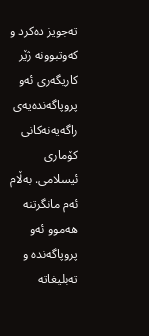ته‌جویز ده‌كرد و كه‌وتبوونه‌ ژێر كاریگه‌ری ئه‌و پروپاگه‌نده‌یه‌ی راگه‌یه‌نه‌كانی كۆماری ئیسلامی. به‌ڵام ئه‌م مانگرتنه‌ هه‌موو ئه‌و پروپاگه‌نده‌ و ته‌بلیغاته‌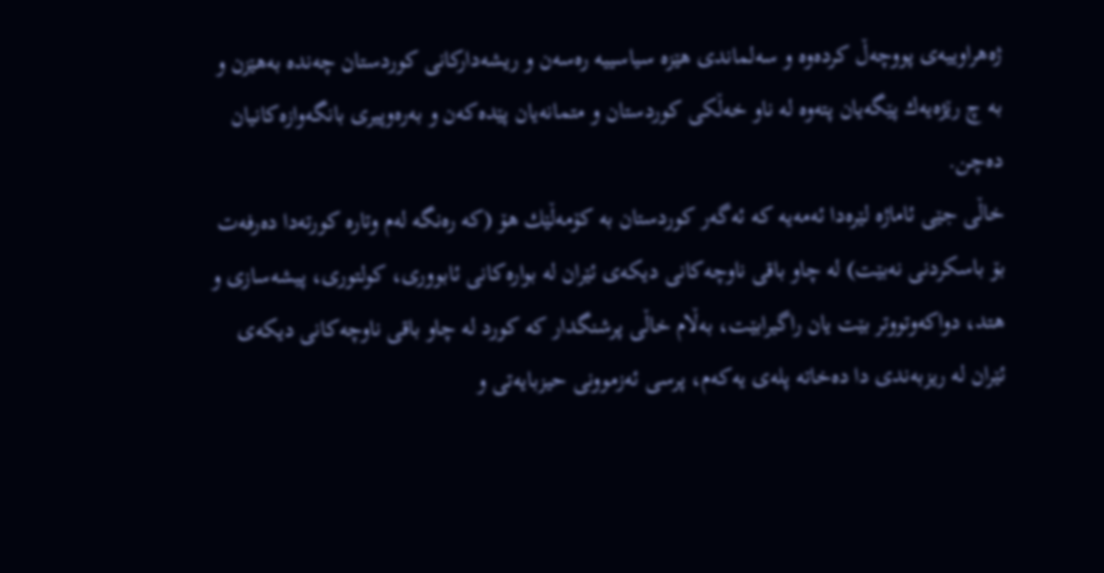ژه‌هراوییه‌ی پووچه‌ڵ‌ كرده‌وه‌ و سه‌لماندی هێزه‌ سیاسییه‌ ره‌سه‌ن و ریشه‌داركانی كوردستان چه‌نده‌ به‌هێزن و به‌ چ رێژه‌یه‌ك پێگه‌یان پته‌وه‌ له‌ ناو خه‌ڵكی كوردستان و متمانه‌یان پێده‌كه‌ن و به‌ره‌وپیری بانگه‌وازه‌كانیان ده‌چن.
خاڵی جێی ئاماژه‌ لێره‌دا ئه‌مه‌یه‌ كه‌ ئه‌گه‌ر كوردستان به‌ كۆمه‌ڵێك هۆ (كه‌ ره‌نگه‌ له‌م وتاره‌ كورته‌دا ده‌رفه‌ت بۆ باسكردنی نه‌بێت) له‌ چاو باقی ناوچه‌كانی دیكه‌ی ئێران له‌ بواره‌كانی ئابووری، كولتوری، پیشه‌سازی و هتد، دواكه‌وتووتر بێت یان راگیرابێت، به‌ڵام خاڵی پرشنگدار كه‌ كورد له‌ چاو باقی ناوچه‌كانی دیكه‌ی ئێران له‌ ریزبه‌ندی دا ده‌خاته‌ پله‌ی یه‌كه‌م، پرسی ئه‌زموونی حیزبایه‌تی و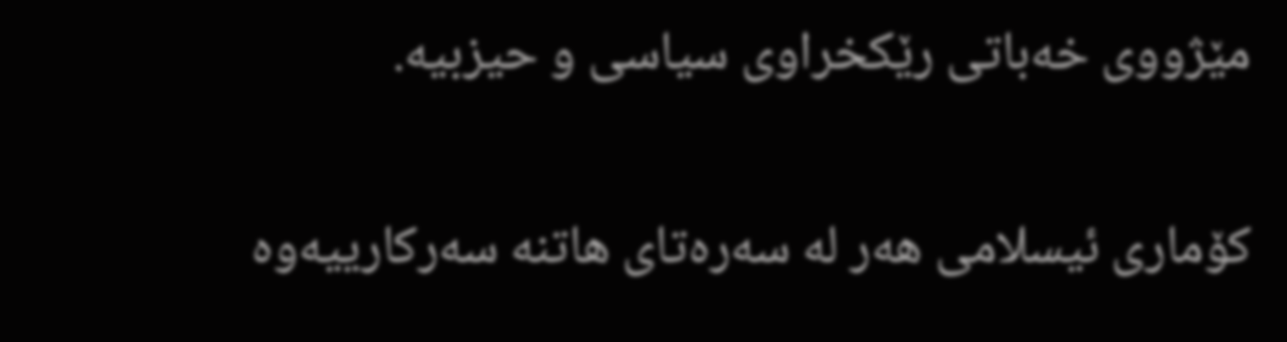مێژووی خه‌باتی رێكخراوی سیاسی و حیزبیه‌.

كۆماری ئیسلامی هه‌ر له‌ سه‌ره‌تای هاتنه‌ سه‌ركارییه‌وه‌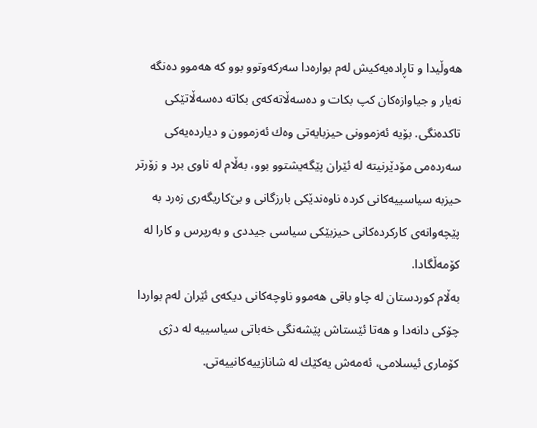هه‌وڵیدا و تاڕاده‌یه‌كیش له‌م بواره‌دا سه‌ركه‌وتوو بوو كه‌ هه‌موو ده‌نگه‌ نه‌یار و جیاوازه‌كان كپ بكات و ده‌سه‌ڵاته‌كه‌ی بكاته‌ ده‌سه‌ڵاتێكی تاكده‌نگی. بۆیه‌ ئه‌زموونی حیزبایه‌تی وه‌ك ئه‌زموون و دیارده‌یه‌كی سه‌رده‌می مۆدێرنیته‌ له‌ ئێران پێگه‌یشتوو بوو، به‌ڵام له‌ ناوی برد و زۆرتر حیزبه‌ سیاسییه‌كانی كرده‌ ناوه‌ندێكی بارزگانی و بێ‌كاریگه‌ری زه‌رد به‌ پێچه‌وانه‌ی كاركرده‌كانی حیزبێكی سیاسی جیددی و به‌رپرس و كارا له‌ كۆمه‌ڵگادا.
به‌ڵام كوردستان له‌ چاو باقی هه‌موو ناوچه‌كانی دیكه‌ی ئێران له‌م بواردا چۆكی دانه‌دا و هه‌تا ئێستاش پێشه‌نگی خه‌باتی سیاسییه‌ له‌ دژی كۆماری ئیسلامی، ئه‌مه‌ش یه‌كێك له‌ شانازییه‌كانییه‌تی.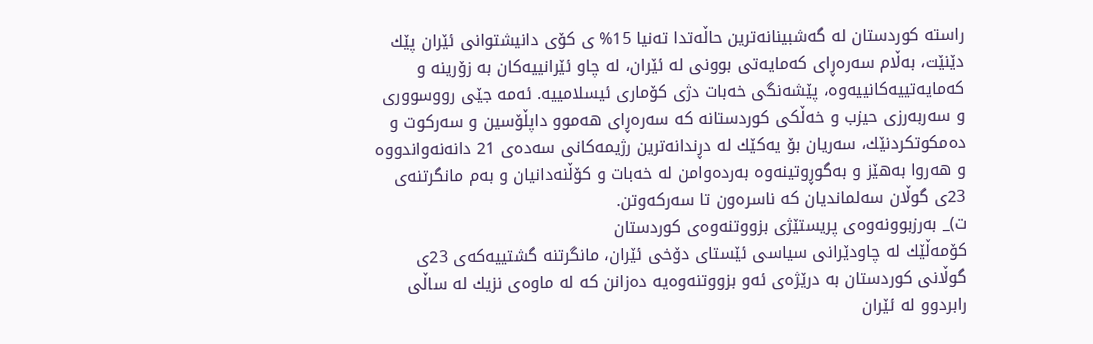راسته‌ كوردستان له‌ گه‌شبینانه‌ترین حاڵه‌تدا ته‌نیا 15% ی كۆی دانیشتوانی ئێران پێك دێنێت، به‌ڵام سه‌ره‌ڕای كه‌مایه‌تی بوونی له‌ ئێران، له‌ چاو ئێرانییه‌كان به‌ زۆرینه‌ و كه‌مایه‌تییه‌كانییه‌وه‌، پێشه‌نگی خه‌بات دژی كۆماری ئیسلامییه‌. ئه‌مه‌ جێی رووسووری و سه‌ربه‌رزی حیزب و خه‌ڵكی كوردستانه‌ كه‌ سه‌ره‌ڕای هه‌موو داپڵۆسین و سه‌ركوت و ده‌مكوتكردنێك، سه‌ریان بۆ یه‌كێك له‌ دڕندانه‌ترین رژیمه‌كانی سه‌ده‌ی 21 دانه‌نه‌واندووه‌ و هه‌روا به‌هێز و به‌گوڕوتینه‌وه‌ به‌رده‌وامن له‌ خه‌بات و كۆڵنه‌دانیان و به‌م مانگرتنه‌ی 23ی گوڵان سه‌لماندیان كه‌ ناسره‌ون تا سه‌ركه‌وتن.
ت)_ به‌رزبوونه‌وه‌ی پریستێژی بزووتنه‌وه‌ی كوردستان
كۆمه‌ڵێك له‌ چاودێرانی سیاسی ئێستای دۆخی ئێران، مانگرتنه‌ گشتییه‌كه‌ی 23ی گوڵانی كوردستان به‌ درێژه‌ی ئه‌و بزووتنه‌وه‌یه‌ ده‌زانن كه‌ له‌ ماوه‌ی نزیك له‌ ساڵی رابردوو له‌ ئێران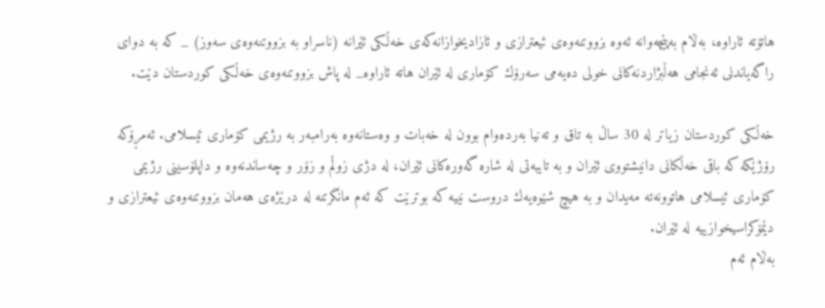هاتۆته‌ ئاراوه‌، به‌ڵام به‌پێچه‌وانه‌ ئه‌وه‌ بزووتنه‌وه‌ی ئیعترازی و ئازادیخوازانه‌كه‌ی خه‌ڵكی ئێرانه‌ (ناسراو به‌ بزووتنه‌وه‌ی سه‌وز) _ كه‌ به‌ دوای راگه‌یاندنی ئه‌نجامی هه‌ڵبژاردنه‌كانی خولی ده‌یه‌می سه‌رۆك كۆماری له‌ ئێران هاته‌ ئاراوه‌_ له‌ پاش بزووتنه‌وه‌ی خه‌ڵكی كوردستان دێت.

خه‌ڵكی كوردستان زیاتر له‌ 30 ساڵ‌ به‌ تاق و ته‌نیا به‌رده‌وام بوون له‌ خه‌بات و وه‌ستانه‌وه‌ به‌رامبه‌ر به‌ رژیمی كۆماری ئیسلامی. ئه‌مڕۆكه‌ رۆژێكه‌ كه‌ باقی خه‌ڵكانی دانیشتووی ئێران و به‌ تایبه‌تی له‌ شاره‌ گه‌وره‌كانی ئێران، له‌ دژی زوڵم و زۆر و چه‌ساندنه‌وه‌ و داپلۆسینی رژیمی كۆماری ئیسلامی هاتوونه‌ته‌ مه‌یدان و به‌ هیچ شێوه‌یه‌ك دروست نییه‌ كه‌ بوترێت كه‌ ئه‌م مانگرتنه‌ له‌ درێژه‌ی هه‌مان بزووتنه‌وه‌ی ئیعترازی و دێمۆكراسیخوازییه‌ له‌ ئێران.
به‌ڵام ئه‌م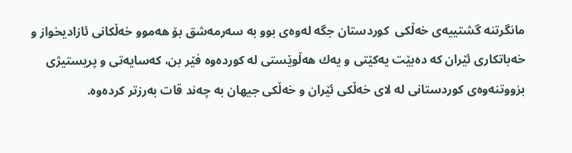مانگرتنه‌ گشتییه‌ی خه‌ڵكی  كوردستان جگه‌ له‌وه‌ی بوو به‌ سه‌رمه‌شق بۆ هه‌موو خه‌ڵكانی ئازادیخواز و خه‌باتكاری ئێران كه‌ ده‌بێت یه‌كێتی و یه‌ك هه‌ڵوێستی له‌ كورده‌وه‌ فێر بن، كه‌سایه‌تی و پریستیژی بزووتنه‌وه‌ی كوردستانی له‌ لای خه‌ڵكی ئێران و خه‌ڵكی جیهان به‌ چه‌ند قات به‌رزتر كرده‌وه‌.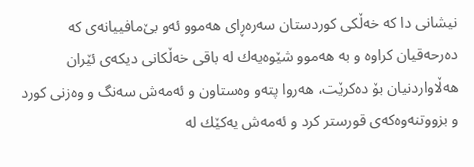نیشانی دا كه‌ خه‌ڵكی كوردستان سه‌ره‌ڕای هه‌موو ئه‌و بێ‌مافییانه‌ی كه‌ ده‌رحه‌قیان كراوه‌ و به‌ هه‌موو شێوه‌یه‌ك له‌ باقی خه‌ڵكانی دیكه‌ی ئێران هه‌ڵاواردنیان بۆ ده‌كرێت، هه‌روا پته‌و وه‌ستاون و ئه‌مه‌ش سه‌نگ و وه‌زنی كورد و بزووتنه‌وه‌كه‌ی قورستر كرد و ئه‌مه‌ش یه‌كێك له‌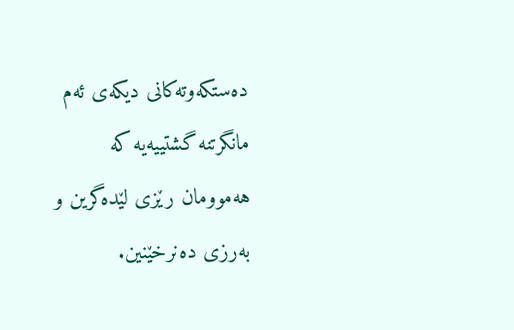ده‌ستكه‌وته‌كانی دیكه‌ی ئه‌م مانگرتنه‌ گشتییه‌یه‌ كه‌ هه‌موومان رێزی لێده‌گرین و به‌رزی ده‌نرخێنین.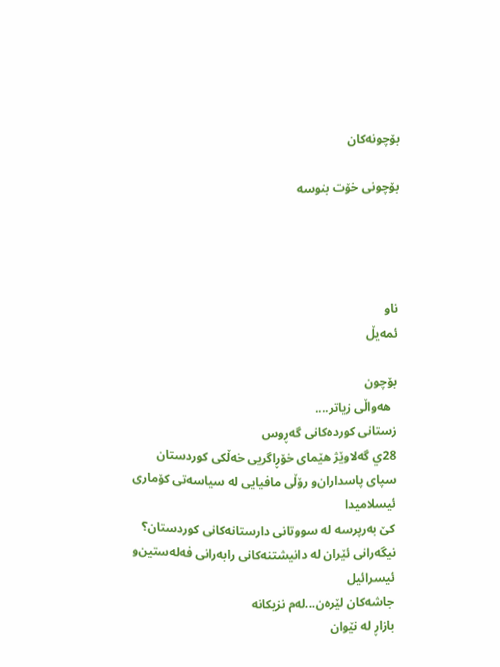بۆچونه‌کان

بۆچونی خۆت بنوسه‌




ناو
ئمه‌یڵ

بۆچون
  هه‌واڵی زیاتر....
زستانی كورده‌كانی گه‌ڕوس
28ي گه‌لاوێژ هێمای خۆڕاگریی خه‌ڵكی كوردستان
سپای پاسداران‌و رۆڵی مافیایی له‌ سیاسه‌تی كۆماری ئیسلامیدا
كێ‌ به‌رپرسه‌ له‌ سووتانی دارستانه‌كانی كوردستان؟
نیگه‌رانی ئێران له‌ دانیشتنه‌كانی رابه‌رانی فه‌له‌ستین‌و ئیسرائیل
جاشه‌کان لێره‌ن...له‌م نزیکانه‌
بازاڕ له‌ نێوان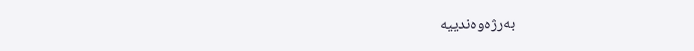به‌رژه‌وه‌ندییه‌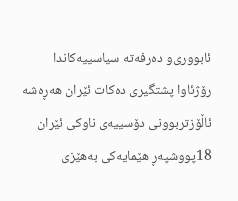ئابووری‌و ده‌رفه‌ته‌ سیاسییه‌كاندا
رۆژئاوا پشتگیری ده‌كات ئێران هه‌ڕه‌شه‌ ئاڵۆزتربوونی دۆسییه‌ی ناوكی ئێران
18پووشپه‌ڕ هێمایه‌كی به‌هێزی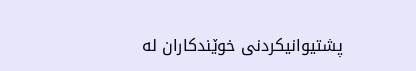پشتیوانیكردنی خوێندكاران له‌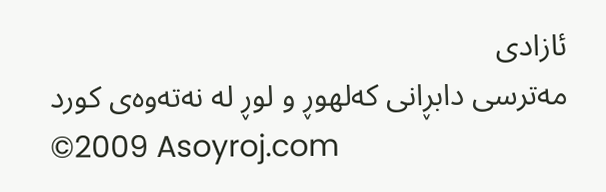ئازادی
مه‌ترسی دابڕانی كه‌لهوڕ و لوڕ له‌ نه‌ته‌وه‌ی كورد
©2009 Asoyroj.com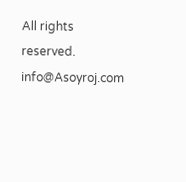All rights reserved. info@Asoyroj.com